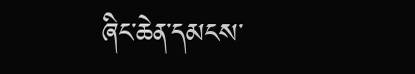ཞིང་ཆེན་དམངས་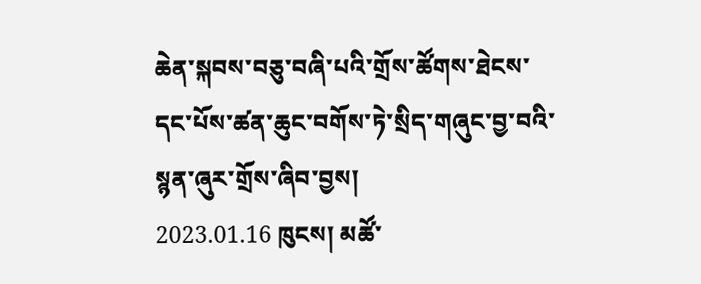ཆེན་སྐབས་བཅུ་བཞི་པའི་གྲོས་ཚོགས་ཐེངས་དང་པོས་ཚན་ཆུང་བགོས་ཏེ་སྲིད་གཞུང་བྱ་བའི་སྙན་ཞུར་གྲོས་ཞིབ་བྱས།
2023.01.16 ཁུངས། མཚོ་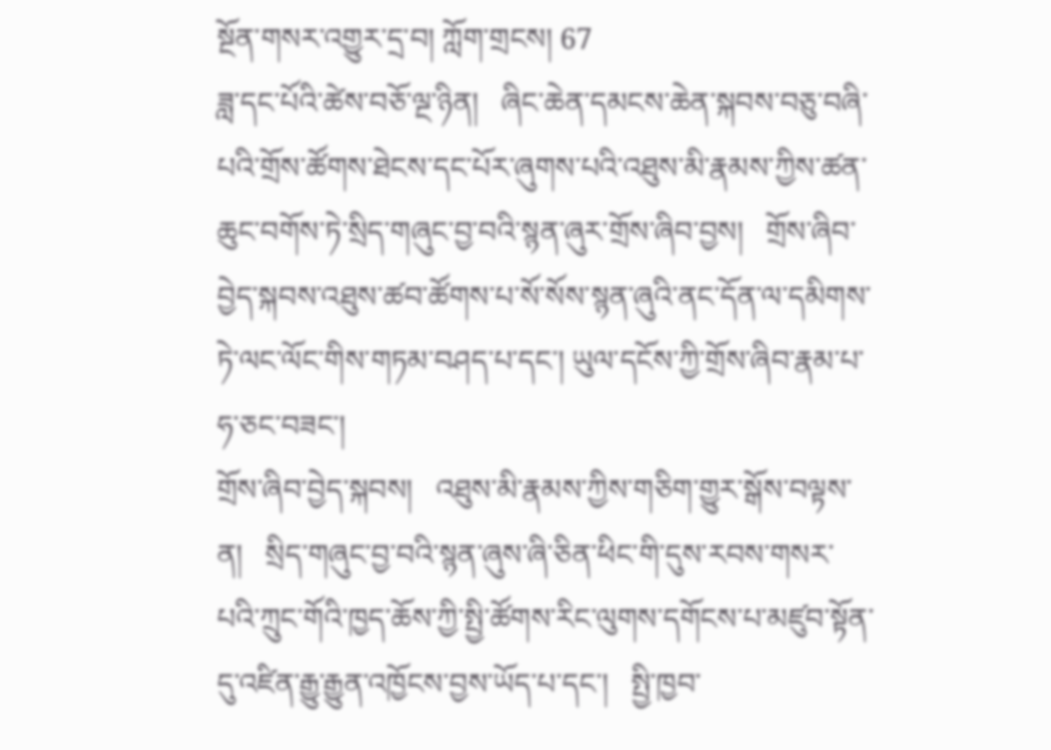སྔོན་གསར་འགྱུར་དྲ་བ། ཀློག་གྲངས། 67
ཟླ་དང་པོའི་ཚེས་བཅོ་ལྔ་ཉིན།   ཞིང་ཆེན་དམངས་ཆེན་སྐབས་བཅུ་བཞི་པའི་གྲོས་ཚོགས་ཐེངས་དང་པོར་ཞུགས་པའི་འཐུས་མི་རྣམས་ཀྱིས་ཚན་ཆུང་བགོས་ཏེ་སྲིད་གཞུང་བྱ་བའི་སྙན་ཞུར་གྲོས་ཞིབ་བྱས།   གྲོས་ཞིབ་བྱེད་སྐབས་འཐུས་ཚབ་ཚོགས་པ་སོ་སོས་སྙན་ཞུའི་ནང་དོན་ལ་དམིགས་ཏེ་ལང་ལོང་གིས་གཏམ་བཤད་པ་དང་། ཡུལ་དངོས་ཀྱི་གྲོས་ཞིབ་རྣམ་པ་ཧ་ཅང་བཟང་།
གྲོས་ཞིབ་བྱེད་སྐབས།   འཐུས་མི་རྣམས་ཀྱིས་གཅིག་གྱུར་སྒོས་བལྟས་ན།   སྲིད་གཞུང་བྱ་བའི་སྙན་ཞུས་ཞི་ཅིན་ཕིང་གི་དུས་རབས་གསར་པའི་ཀྲུང་གོའི་ཁྱད་ཆོས་ཀྱི་སྤྱི་ཚོགས་རིང་ལུགས་དགོངས་པ་མཛུབ་སྟོན་དུ་འཛིན་རྒྱུ་རྒྱུན་འཁྱོངས་བྱས་ཡོད་པ་དང་།   སྤྱི་ཁྱབ་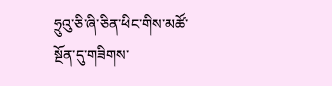ཧྲུའུ་ཅི་ཞི་ཅིན་ཕིང་གིས་མཚོ་སྔོན་དུ་གཟིགས་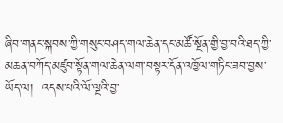ཞིབ་གནང་སྐབས་ཀྱི་གསུང་བཤད་གལ་ཆེན་དང་མཚོ་སྔོན་གྱི་བྱ་བའི་ཐད་ཀྱི་མཆན་བཀོད་མཛུབ་སྟོན་གལ་ཆེན་ལག་བསྟར་དོན་འཁྱོལ་གཏིང་ཟབ་བྱས་ཡོད་ལ།  འདས་པའི་ལོ་ལྔའི་བྱ་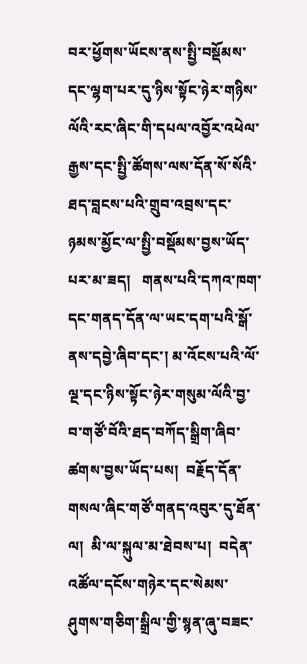བར་ཕྱོགས་ཡོངས་ནས་སྤྱི་བསྡོམས་དང་ལྷག་པར་དུ་ཉིས་སྟོང་ཉེར་གཉིས་ལོའི་རང་ཞིང་གི་དཔལ་འབྱོར་འཕེལ་རྒྱས་དང་སྤྱི་ཚོགས་ལས་དོན་སོ་སོའི་ཐད་བླངས་པའི་གྲུབ་འབྲས་དང་ཉམས་མྱོང་ལ་སྤྱི་བསྡོམས་བྱས་ཡོད་པར་མ་ཟད།   གནས་པའི་དཀའ་ཁག་དང་གནད་དོན་ལ་ཡང་དག་པའི་སྒོ་ནས་དབྱེ་ཞིབ་དང་། མ་འོངས་པའི་ལོ་ལྔ་དང་ཉིས་སྟོང་ཉེར་གསུམ་ལོའི་བྱ་བ་གཙོ་བོའི་ཐད་བཀོད་སྒྲིག་ཞིབ་ཚགས་བྱས་ཡོད་པས།  བརྗོད་དོན་གསལ་ཞིང་གཙོ་གནད་འབུར་དུ་ཐོན་ལ།  མི་ལ་སྐུལ་མ་ཐེབས་པ།  བདེན་འཚོལ་དངོས་གཉེར་དང་སེམས་ཤུགས་གཅིག་སྒྲིལ་གྱི་སྙན་ཞུ་བཟང་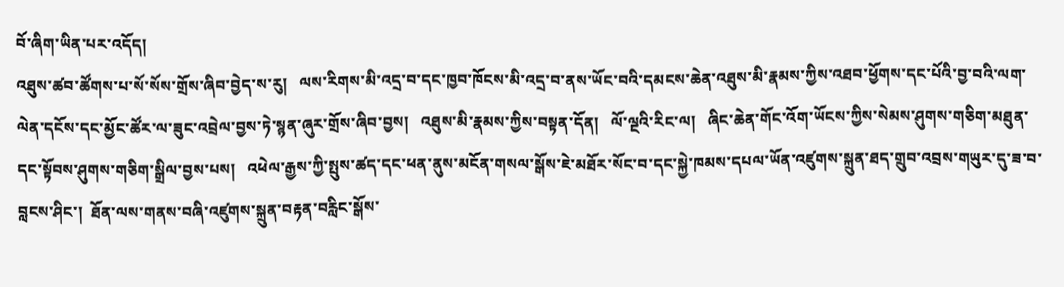བོ་ཞིག་ཡིན་པར་འདོད།
འཐུས་ཚབ་ཚོགས་པ་སོ་སོས་གྲོས་ཞིབ་བྱེད་ས་རུ།   ལས་རིགས་མི་འདྲ་བ་དང་ཁྱབ་ཁོངས་མི་འདྲ་བ་ནས་ཡོང་བའི་དམངས་ཆེན་འཐུས་མི་རྣམས་ཀྱིས་འཐབ་ཕྱོགས་དང་པོའི་བྱ་བའི་ལག་ལེན་དངོས་དང་མྱོང་ཚོར་ལ་ཟུང་འབྲེལ་བྱས་ཏེ་སྙན་ཞུར་གྲོས་ཞིབ་བྱས།   འཐུས་མི་རྣམས་ཀྱིས་བསྟན་དོན།   ལོ་ལྔའི་རིང་ལ།   ཞིང་ཆེན་གོང་འོག་ཡོངས་ཀྱིས་སེམས་ཤུགས་གཅིག་མཐུན་དང་སྟོབས་ཤུགས་གཅིག་སྒྲིལ་བྱས་པས།   འཕེལ་རྒྱས་ཀྱི་སྤུས་ཚད་དང་ཕན་ནུས་མངོན་གསལ་སྒོས་ཇེ་མཐོར་སོང་བ་དང་སྐྱེ་ཁམས་དཔལ་ཡོན་འཛུགས་སྐྲུན་ཐད་གྲུབ་འབྲས་གཡུར་དུ་ཟ་བ་བླངས་ཤིང་།  ཐོན་ལས་གནས་བཞི་འཛུགས་སྐྲུན་བརྟན་བརླིང་སྒོས་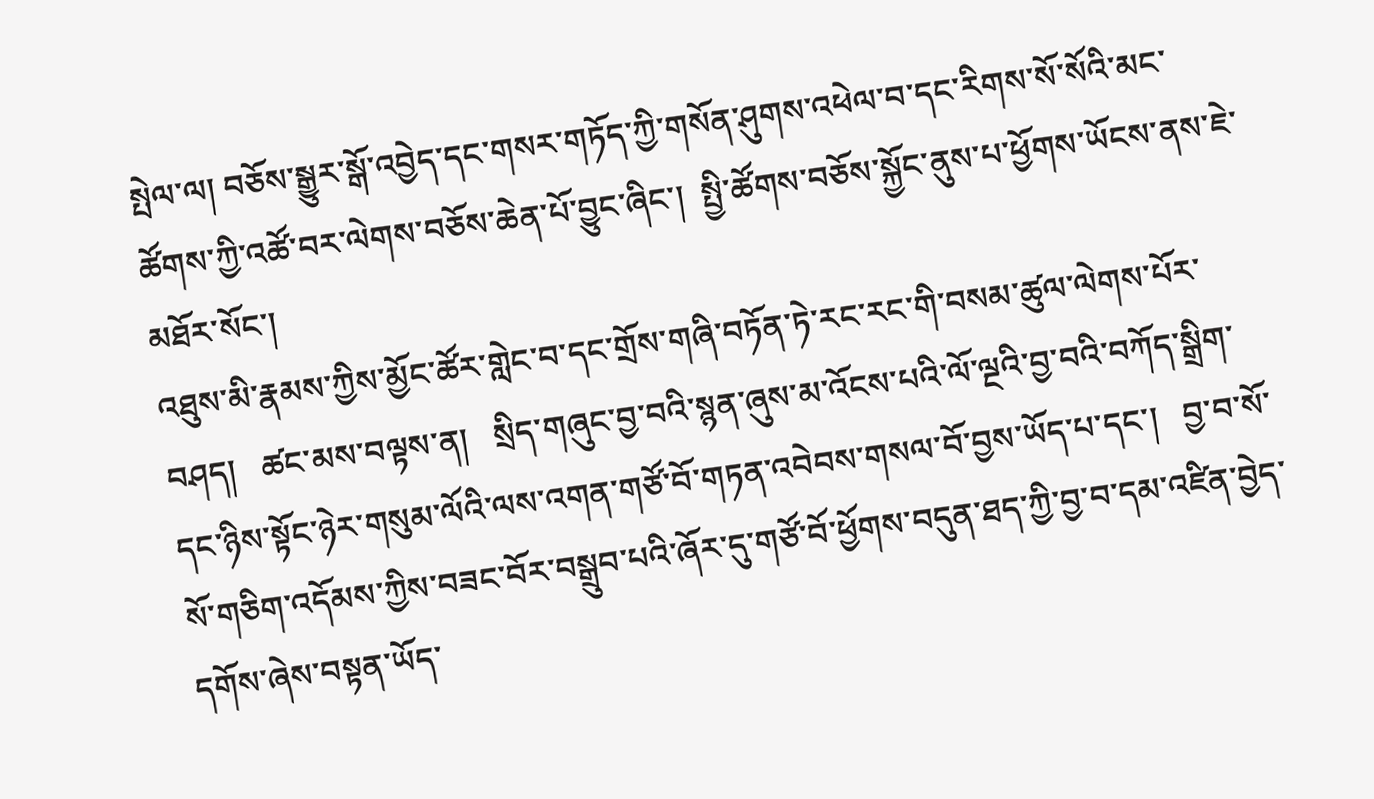སྤེལ་ལ། བཅོས་སྒྱུར་སྒོ་འབྱེད་དང་གསར་གཏོད་ཀྱི་གསོན་ཤུགས་འཕེལ་བ་དང་རིགས་སོ་སོའི་མང་ཚོགས་ཀྱི་འཚོ་བར་ལེགས་བཅོས་ཆེན་པོ་བྱུང་ཞིང་།  སྤྱི་ཚོགས་བཅོས་སྐྱོང་ནུས་པ་ཕྱོགས་ཡོངས་ནས་ཇེ་མཐོར་སོང་།
འཐུས་མི་རྣམས་ཀྱིས་མྱོང་ཚོར་གླེང་བ་དང་གྲོས་གཞི་བཏོན་ཏེ་རང་རང་གི་བསམ་ཚུལ་ལེགས་པོར་བཤད།   ཚང་མས་བལྟས་ན།   སྲིད་གཞུང་བྱ་བའི་སྙན་ཞུས་མ་འོངས་པའི་ལོ་ལྔའི་བྱ་བའི་བཀོད་སྒྲིག་དང་ཉིས་སྟོང་ཉེར་གསུམ་ལོའི་ལས་འགན་གཙོ་བོ་གཏན་འབེབས་གསལ་བོ་བྱས་ཡོད་པ་དང་།   བྱ་བ་སོ་སོ་གཅིག་འདོམས་ཀྱིས་བཟང་བོར་བསྒྲུབ་པའི་ཞོར་དུ་གཙོ་བོ་ཕྱོགས་བདུན་ཐད་ཀྱི་བྱ་བ་དམ་འཛིན་བྱེད་དགོས་ཞེས་བསྟན་ཡོད་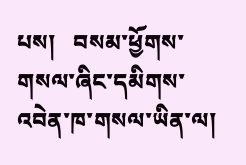པས།   བསམ་ཕྱོགས་གསལ་ཞིང་དམིགས་འབེན་ཁ་གསལ་ཡིན་ལ།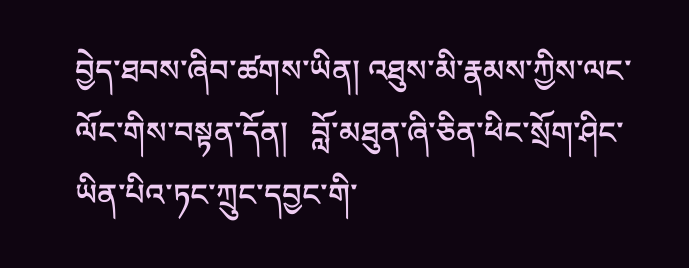བྱེད་ཐབས་ཞིབ་ཚགས་ཡིན། འཐུས་མི་རྣམས་ཀྱིས་ལང་ལོང་གིས་བསྟན་དོན།   བློ་མཐུན་ཞི་ཅིན་ཕིང་སྲོག་ཤིང་ཡིན་པིའ་ཏང་ཀྲུང་དབྱང་གི་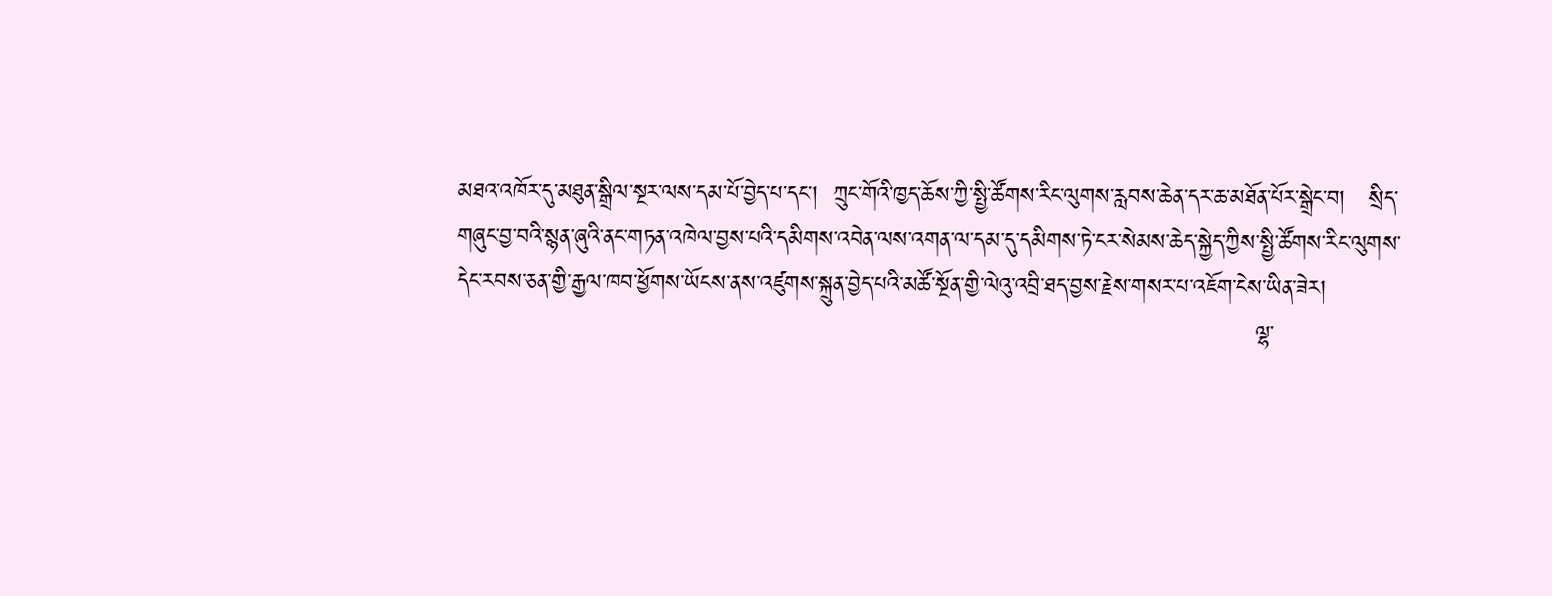མཐའ་འཁོར་དུ་མཐུན་སྒྲིལ་སྔར་ལས་དམ་པོ་བྱེད་པ་དང་།  ཀྲུང་གོའི་ཁྱད་ཆོས་ཀྱི་སྤྱི་ཚོགས་རིང་ལུགས་རླབས་ཆེན་དར་ཆ་མཐོན་པོར་སྒྲེང་བ།   སྲིད་གཞུང་བྱ་བའི་སྙན་ཞུའི་ནང་གཏན་འཁེལ་བྱས་པའི་དམིགས་འབེན་ལས་འགན་ལ་དམ་དུ་དམིགས་ཏེ་ངར་སེམས་ཆེད་སྐྱེད་ཀྱིས་སྤྱི་ཚོགས་རིང་ལུགས་དེང་རབས་ཅན་གྱི་རྒྱལ་ཁབ་ཕྱོགས་ཡོངས་ནས་འཛུགས་སྐྲུན་བྱེད་པའི་མཚོ་སྔོན་གྱི་ལེའུ་འབྲི་ཐད་བྱས་རྗེས་གསར་པ་འཇོག་ངེས་ཡིན་ཟེར།
                                                                                                     ལྷ་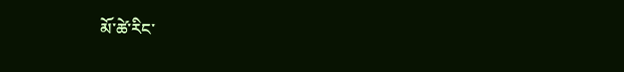མོ་ཚེ་རིང་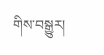གིས་བསྒྱུར།